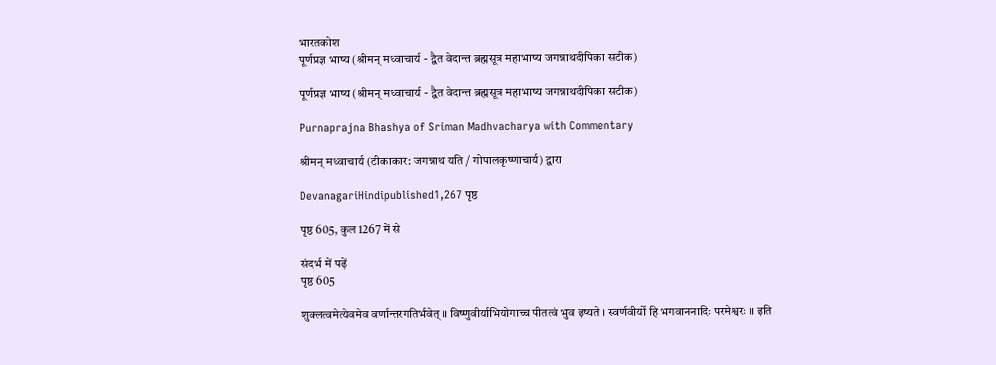भारतकोश
पूर्णप्रज्ञ भाष्य (श्रीमन् मध्वाचार्य - द्वैत वेदान्त ब्रह्मसूत्र महाभाष्य जगन्नाथदीपिका सटीक)

पूर्णप्रज्ञ भाष्य (श्रीमन् मध्वाचार्य - द्वैत वेदान्त ब्रह्मसूत्र महाभाष्य जगन्नाथदीपिका सटीक)

Purnaprajna Bhashya of Sriman Madhvacharya with Commentary

श्रीमन् मध्वाचार्य (टीकाकार: जगन्नाथ यति / गोपालकृष्णाचार्य) द्वारा

DevanagariHindipublished1,267 पृष्ठ

पृष्ठ 605, कुल 1267 में से

संदर्भ में पढ़ें
पृष्ठ 605

शुक्लत्वमेत्येवमेव वर्णान्तरगतिर्भवेत् ॥ विष्णुवीर्याभियोगाच्च पीतत्वं भुव इष्यते । स्वर्णवीर्यो हि भगवाननादिः परमेश्वरः ॥ इति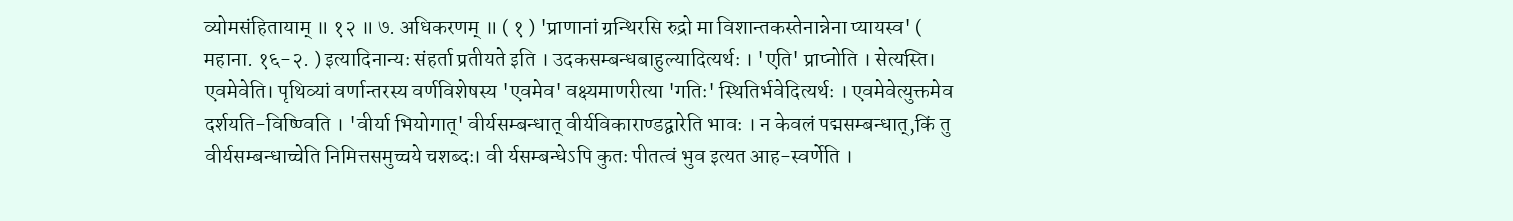व्योमसंहितायाम् ॥ १२ ॥ ७. अधिकरणम् ॥ ( १ ) 'प्राणानां ग्रन्थिरसि रुद्रो मा विशान्तकस्तेनान्नेना प्यायस्व' ( महाना. १६-२. ) इत्यादिनान्यः संहर्ता प्रतीयते इति । उदकसम्बन्धबाहुल्यादित्यर्थः । 'एति' प्राप्नोति । सेत्यस्ति। एवमेवेति। पृथिव्यां वर्णान्तरस्य वर्णविशेषस्य 'एवमेव' वक्ष्यमाणरीत्या 'गतिः' स्थितिर्भवेदित्यर्थः । एवमेवेत्युक्तमेव दर्शयति-विष्ण्विति । 'वीर्या भियोगात्' वीर्यसम्बन्धात् वीर्यविकाराण्डद्वारेति भावः । न केवलं पद्मसम्बन्धात्,किं तु वीर्यसम्बन्धाच्चेति निमित्तसमुच्चये चशब्दः। वी र्यसम्बन्धेऽपि कुतः पीतत्वं भुव इत्यत आह-स्वर्णेति ।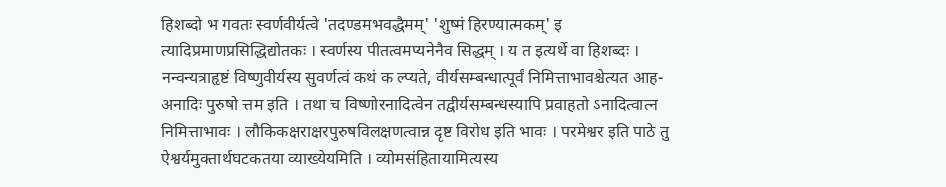हिशब्दो भ गवतः स्वर्णवीर्यत्वे 'तदण्डमभवद्धैमम्' 'शुष्मं हिरण्यात्मकम्' इ त्यादिप्रमाणप्रसिद्धिद्योतकः । स्वर्णस्य पीतत्वमप्यनेनैव सिद्धम् । य त इत्यर्थे वा हिशब्दः । नन्वन्यत्राहृष्टं विष्णुवीर्यस्य सुवर्णत्वं कथं क ल्प्यते, वीर्यसम्बन्धात्पूर्वं निमित्ताभावश्चेत्यत आह-अनादिः पुरुषो त्तम इति । तथा च विष्णोरनादित्वेन तद्वीर्यसम्बन्धस्यापि प्रवाहतो ऽनादित्वात्न निमित्ताभावः । लौकिकक्षराक्षरपुरुषविलक्षणत्वान्न दृष्ट विरोध इति भावः । परमेश्वर इति पाठे तु ऐश्वर्यमुक्तार्थघटकतया व्याख्येयमिति । व्योमसंहितायामित्यस्य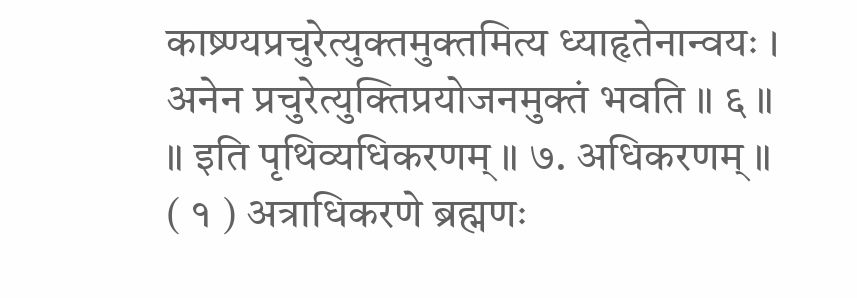काष्र्ण्यप्रचुरेत्युक्तमुक्तमित्य ध्याहृतेनान्वयः । अनेन प्रचुरेत्युक्तिप्रयोजनमुक्तं भवति ॥ ६ ॥ ॥ इति पृथिव्यधिकरणम् ॥ ७. अधिकरणम् ॥ ( १ ) अत्राधिकरणे ब्रह्मणः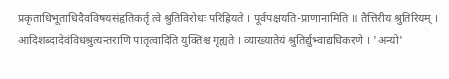प्रकृताधिभूताधिदैवविषयसंहृतिकर्तृ त्वे श्रुतिविरोधः परिह्रियते । पूर्वपक्षयति-प्राणानामिति ॥ तैत्तिरीय श्रुतिरियम् । आदिशब्दादेवंविधश्रुत्यन्तराणि पातृत्वादिति युक्तिश्च गृह्यते । व्याख्यातेयं श्रुतिर्द्युभ्वाद्यधिकरणे । 'अन्यो'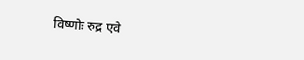विष्णोः रुद्र एवे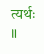त्यर्थः ॥